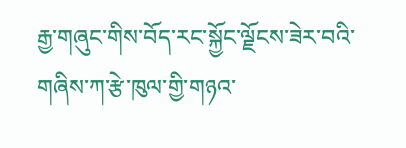རྒྱ་གཞུང་གིས་བོད་རང་སྐྱོང་ལྗོངས་ཟེར་བའི་གཞིས་ཀ་རྩེ་ཁུལ་གྱི་གཉའ་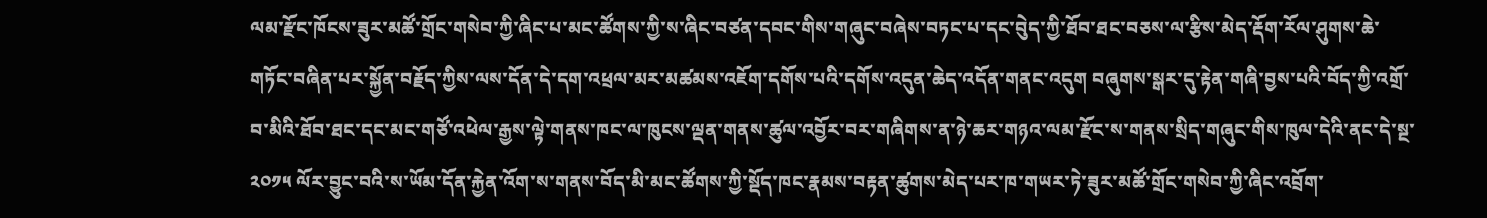ལམ་རྫོང་ཁོངས་ཟུར་མཚོ་གྲོང་གསེབ་ཀྱི་ཞིང་པ་མང་ཚོགས་ཀྱི་ས་ཞིང་བཙན་དབང་གིས་གཞུང་བཞེས་བཏང་པ་དང་བེུད་ཀྱི་ཐོབ་ཐང་བཅས་ལ་རྩིས་མེད་རྡོག་རོལ་ཤུགས་ཆེ་གཏོང་བཞིན་པར་སྐྱོན་བརྗོད་ཀྱིས་ལས་དོན་དེ་དག་འཕྲལ་མར་མཚམས་འཇོག་དགོས་པའི་དགོས་འདུན་ཆེད་འདོན་གནང་འདུག བཞུགས་སྒར་དུ་རྟེན་གཞི་བྱས་པའི་བོད་ཀྱི་འགྲོ་བ་མིའི་ཐོབ་ཐང་དང་མང་གཙོ་འཕེལ་རྒྱས་ལྟེ་གནས་ཁང་ལ་ཁུངས་ལྡན་གནས་ཚུལ་འབྱོར་བར་གཞིགས་ན་ཉེ་ཆར་གཉའ་ལམ་རྫོང་ས་གནས་སྲིད་གཞུང་གིས་ཁུལ་དེའི་ནང་དེ་སྔ་ ༢༠༡༥ ལོར་བྱུང་བའི་ས་ཡོམ་དོན་རྐྱེན་འོག་ས་གནས་བོད་མི་མང་ཚོགས་ཀྱི་སྡོད་ཁང་རྣམས་བརྟན་ཚུགས་མེད་པར་ཁ་གཡར་ཏེ་ཟུར་མཚོ་གྲོང་གསེབ་ཀྱི་ཞིང་འབྲོག་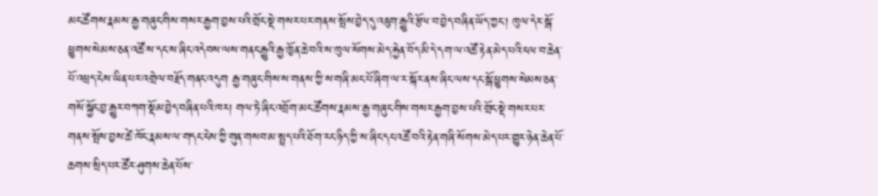མང་ཚོགས་རྣམས་རྒྱ་གཞུང་གིས་གསར་རྒྱག་བྱས་པའི་གྲོང་སྡེ་གསར་པར་གནས་སྤོས་བྱེད་དུ་འཇུག་རྒྱུའི་རྩོལ་བ་བྱེད་བཞིན་ཡོད་ཀྱང་། ཁུལ་དེར་སྒོ་ཕྱུགས་སེམས་ཅན་འཚོ་ས་དང་ས་ཞིང་འདེབས་ལས་གནང་རྒྱུའི་རྒྱ་ཁྱོན་ཆེ་བའི་ས་ཁུལ་སོགས་མེད་རྐྱེན་བོད་མི་དེ་དག་ལ་འཚོ་རྟེན་མེད་པའི་ངལ་བ་ཆེན་པོ་འཕྲད་ངེས་ཡིན་པར་འགྲེལ་བརྗོད་གནང་འདུག རྒྱ་གཞུང་གིས་ས་གནས་ཀྱི་ས་གཞི་མང་པོ་ཞིག་ལ་ར་སྐོར་ནས་ཞིང་ལས་དང་སྒོ་ཕྱུགས་སེམས་ཅན་གསོ་སྐྱོང་བྱ་རྒྱུར་བཀག་སྡོམ་བྱེད་བཞིན་པའི་ཁར། གལ་ཏེ་ཞིང་འབྲོག་མང་ཚོགས་རྣམས་རྒྱ་གཞུང་གིས་གསར་རྒྱག་བྱས་པའི་གྲོང་སྡེ་གསར་པར་གནས་སྤོས་བྱས་ཚེ་ཁོང་རྣམས་ལ་གདང་ངེས་ཀྱི་གུན་གསབ་མ་སྤྲད་པའི་ཐོག་རང་ཉིད་ཀྱི་ས་ཞིང་དང་འཚོ་བའི་རྟེན་གཞི་སོགས་མེད་པར་གྱུར་ཉེན་ཆེན་པོ་ཆགས་སྲིད་པར་ཚོར་ཤུགས་ཆེན་པོས་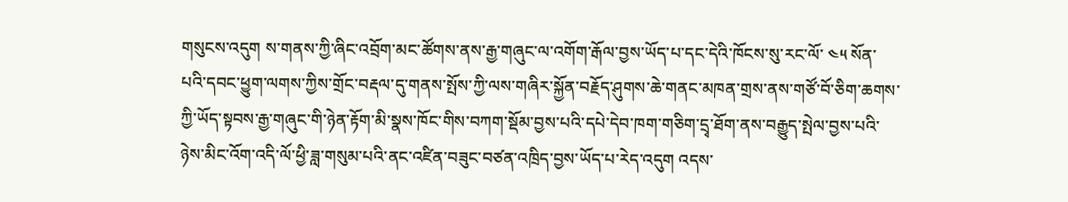གསུངས་འདུག ས་གནས་ཀྱི་ཞིང་འབྲོག་མང་ཚོགས་ནས་རྒྱ་གཞུང་ལ་འགོག་རྒོལ་བྱས་ཡོད་པ་དང་དེའི་ཁོངས་སུ་རང་ལོ་ ༤༥ སོན་པའི་དབང་ཕྱུག་ལགས་ཀྱིས་གྲོང་བརྡལ་དུ་གནས་སྤོས་ཀྱི་ལས་གཞིར་སྐྱོན་བརྗོད་ཤུགས་ཆེ་གནང་མཁན་གྲས་ནས་གཙོ་བོ་ཅིག་ཆགས་ཀྱི་ཡོད་སྟབས་རྒྱ་གཞུང་གི་ཉེན་རྟོག་མི་སྣས་ཁོང་གིས་བཀག་སྡོམ་བྱས་པའི་དཔེ་དེབ་ཁག་གཅིག་དྲྭ་ཐོག་ནས་བརྒྱུད་སྤེལ་བྱས་པའི་ཉེས་མིང་འོག་འདི་ལོ་ཕྱི་ཟླ་གསུམ་པའི་ནང་འཛིན་བཟུང་བཙན་འཁྲིད་བྱས་ཡོད་པ་རེད་འདུག འདས་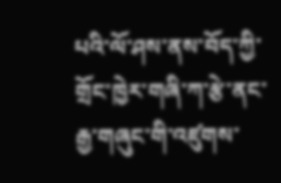པའི་ལོ་ཤས་ནས་བོད་ཀྱི་གྲོང་ཁྱེར་གཞི་ཀ་རྩེ་ནང་རྒྱ་གཞུང་གི་འཛུགས་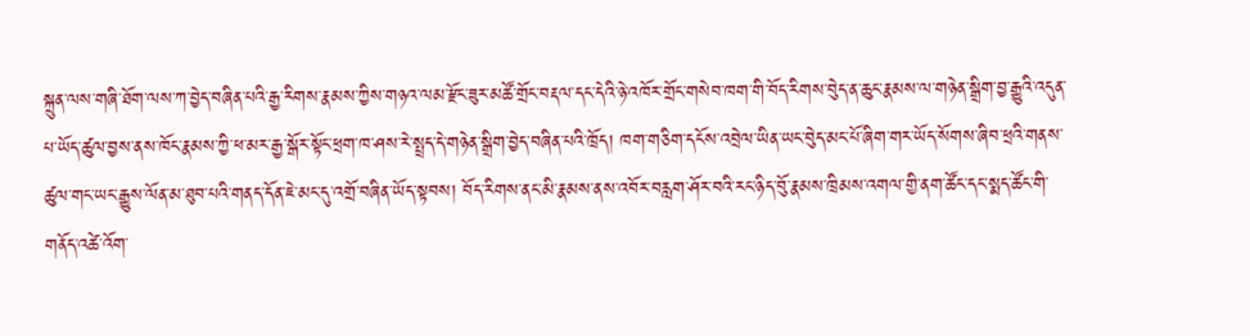སྐྲུན་ལས་གཞི་ཐོག་ལས་ཀ་བྱེད་བཞིན་པའི་རྒྱ་རིགས་རྣམས་ཀྱིས་གཉའ་ལམ་རྫོང་ཟུར་མཚོ་གྲོང་བརྡལ་དང་དེའི་ཉེ་འཁོར་གྲོང་གསེབ་ཁག་གི་བོད་རིགས་བེུད་ན་ཆུང་རྣམས་ལ་གཉེན་སྒྲིག་བྱ་རྒྱུའི་འདུན་པ་ཡོད་ཚུལ་བྱས་ནས་ཁོང་རྣམས་ཀྱི་ཕ་མར་རྒྱ་སྒོར་སྟོང་ཕྲག་ཁ་ཤས་རེ་སྤྲད་དེ་གཉེན་སྒྲིག་བྱེད་བཞིན་པའི་ཁྲོད། ཁག་གཅིག་དངོས་འབྲེལ་ཡིན་ཡང་བེུད་མང་པོ་ཞིག་གར་ཡོད་སོགས་ཞིབ་ཕྲའི་གནས་ཚུལ་གང་ཡང་རྒྱུས་ལོན་མ་ཐུབ་པའི་གནད་དོན་ཇེ་མང་དུ་འགྲོ་བཞིན་ཡོད་སྟབས། བོད་རིགས་ནང་མི་རྣམས་ནས་འབོར་བརླག་ཤོར་བའི་རང་ཉིད་བོུ་རྣམས་ཁྲིམས་འགལ་གྱི་ནག་ཚོང་དང་སྨད་ཚོང་གི་གནོད་འཚེ་འོག་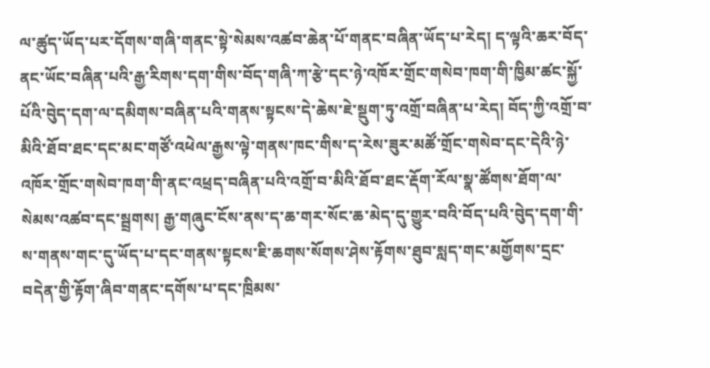ལ་ཚུད་ཡོད་པར་དོགས་གཞི་གནང་སྟེ་སེམས་འཚབ་ཆེན་པོ་གནང་བཞིན་ཡོད་པ་རེད། ད་ལྟའི་ཆར་བོད་ནང་ཡོང་བཞིན་པའི་རྒྱ་རིགས་དག་གིས་བོད་གཞི་ཀ་རྩེ་དང་ཉེ་འཁོར་གྲོང་གསེབ་ཁག་གི་ཁྱིམ་ཚང་སྐྱོ་པོའི་བེུད་དག་ལ་དམིགས་བཞིན་པའི་གནས་སྟངས་དེ་ཆེས་ཇེ་སྡུག་ཏུ་འགྲོ་བཞིན་པ་རེད། བོད་ཀྱི་འགྲོ་བ་མིའི་ཐོབ་ཐང་དང་མང་གཙོ་འཕེལ་རྒྱས་ལྟེ་གནས་ཁང་གིས་ད་རེས་ཟུར་མཚོ་གྲོང་གསེབ་དང་དེའི་ཉེ་འཁོར་གྲོང་གསེབ་ཁག་གི་ནང་འཕྲད་བཞིན་པའི་འགྲོ་བ་མིའི་ཐོབ་ཐང་རྡོག་རོལ་སྣ་ཚོགས་ཐོག་ལ་སེམས་འཚབ་དང་སྦྲགས། རྒྱ་གཞུང་ངོས་ནས་ད་ཆ་གར་སོང་ཆ་མེད་དུ་གྱུར་བའི་བོད་པའི་བེུད་དག་གི་ས་གནས་གང་དུ་ཡོད་པ་དང་གནས་སྟངས་ཇི་ཆགས་སོགས་ཤེས་རྟོགས་ཐུབ་སླད་གང་མགྱོགས་དྲང་བདེན་གྱི་རྟོག་ཞིབ་གནང་དགོས་པ་དང་ཁྲིམས་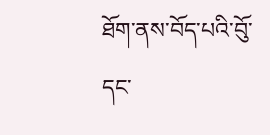ཐོག་ནས་བོད་པའི་བོུ་དང་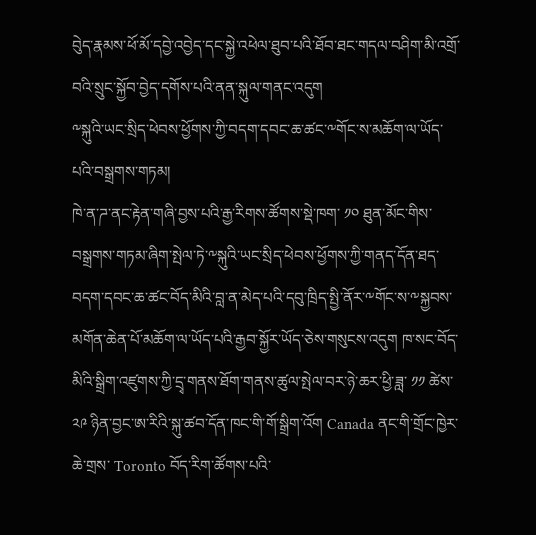བེུད་རྣམས་ཕོ་མོ་དབྱེ་འབྱེད་དང་སྐྱེ་འཕེལ་ཐུབ་པའི་ཐོབ་ཐང་གདལ་བཤིག་མི་འགྲོ་བའི་སྲུང་སྐྱོབ་བྱེད་དགོས་པའི་ནན་སྐུལ་གནང་འདུག
༸སྐུའི་ཡང་སྲིད་ཕེབས་ཕྱོགས་ཀྱི་བདག་དབང་ཆ་ཚང་༸གོང་ས་མཆོག་ལ་ཡོད་པའི་བསྒྲགས་གཏམ།
ཁེ་ན་ཌ་ནང་རྟེན་གཞི་བྱས་པའི་རྒྱ་རིགས་ཚོགས་སྡེ་ཁག་ ༡༠ ཐུན་མོང་གིས་བསྒྲགས་གཏམ་ཞིག་སྤེལ་ཏེ་༸སྐུའི་ཡང་སྲིད་ཕེབས་ཕྱོགས་ཀྱི་གནད་དོན་ཐད་བདག་དབང་ཆ་ཚང་བོད་མིའི་བླ་ན་མེད་པའི་དབུ་ཁྲིད་སྤྱི་ནོར་༸གོང་ས་༸སྐྱབས་མགོན་ཆེན་པོ་མཆོག་ལ་ཡོད་པའི་རྒྱབ་སྐྱོར་ཡོད་ཅེས་གསུངས་འདུག ཁ་སང་བོད་མིའི་སྒྲིག་འཛུགས་ཀྱི་དྲྭ་གནས་ཐོག་གནས་ཚུལ་སྤེལ་བར་ཉེ་ཆར་ཕྱི་ཟླ་ ༡༡ ཚེས་ ༢༩ ཉིན་བྱང་ཨ་རིའི་སྐུ་ཚབ་དོན་ཁང་གི་གོ་སྒྲིག་འོག Canada ནང་གི་གྲོང་ཁྱེར་ཆེ་གྲས་ Toronto བོད་རིག་ཚོགས་པའི་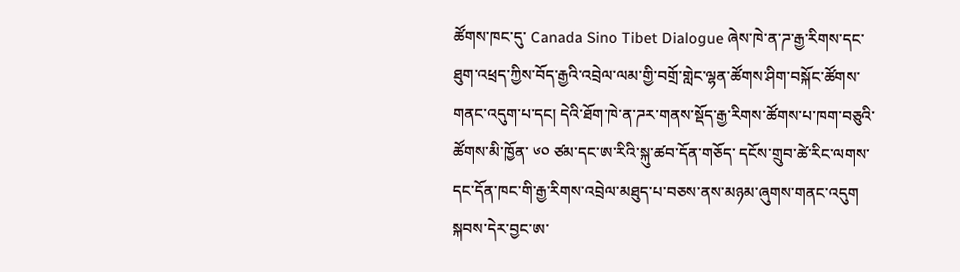ཚོགས་ཁང་དུ་ Canada Sino Tibet Dialogue ཞེས་ཁེ་ན་ཌ་རྒྱ་རིགས་དང་ཐུག་འཕྲད་ཀྱིས་བོད་རྒྱའི་འབྲེལ་ལམ་གྱི་བགྲོ་གླེང་ལྷན་ཚོགས་ཤིག་བསྐོང་ཚོགས་གནང་འདུག་པ་དང། དེའི་ཐོག་ཁེ་ན་ཌར་གནས་སྡོད་རྒྱ་རིགས་ཚོགས་པ་ཁག་བཅུའི་ཚོགས་མི་ཁྱོན་ ༦༠ ཙམ་དང་ཨ་རིའི་སྐུ་ཚབ་དོན་གཅོད་ དངོས་གྲུབ་ཚེ་རིང་ལགས་དང་དོན་ཁང་གི་རྒྱ་རིགས་འབྲེལ་མཐུད་པ་བཅས་ནས་མཉམ་ཞུགས་གནང་འདུག སྐབས་དེར་བྱང་ཨ་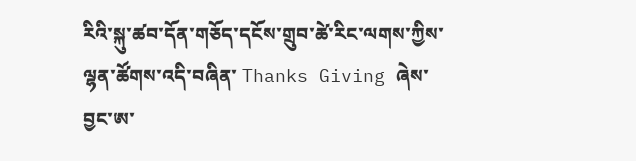རིའི་སྐུ་ཚབ་དོན་གཅོད་དངོས་གྲུབ་ཚེ་རིང་ལགས་ཀྱིས་ལྷན་ཚོགས་འདི་བཞིན་ Thanks Giving ཞེས་བྱང་ཨ་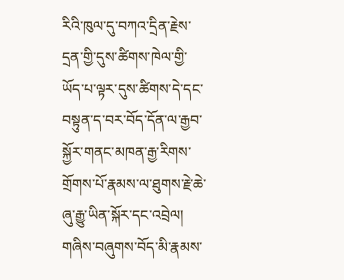རིའི་ཁུལ་དུ་བཀའ་དྲིན་རྗེས་དྲན་གྱི་དུས་ཚིགས་ཁེལ་གྱི་ཡོད་པ་ལྟར་དུས་ཚིགས་དེ་དང་བསྟུན་ད་བར་བོད་དོན་ལ་རྒྱབ་སྐྱོར་གནང་མཁན་རྒྱ་རིགས་གྲོགས་པོ་རྣམས་ལ་ཐུགས་རྗེ་ཆེ་ཞུ་རྒྱུ་ཡིན་སྐོར་དང་འབྲེལ། གཞིས་བཞུགས་བོད་མི་རྣམས་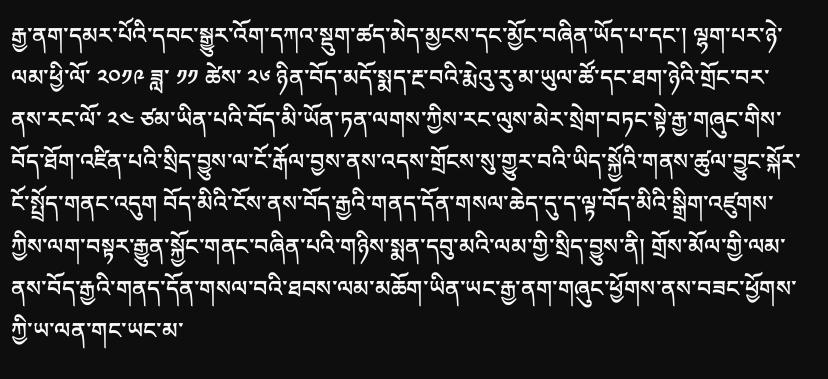རྒྱ་ནག་དམར་པོའི་དབང་སྒྱུར་འོག་དཀའ་སྡུག་ཚད་མེད་མྱངས་དང་མྱོང་བཞིན་ཡོད་པ་དང་། ལྷག་པར་ཉེ་ལམ་ཕྱི་ལོ་ ༢༠༡༩ ཟླ་ ༡༡ ཚེས་ ༢༦ ཉིན་བོད་མདོ་སྨད་རྔ་བའི་རྨེའུ་རུ་མ་ཡུལ་ཚོ་དང་ཐག་ཉེའི་གྲོང་བར་ནས་རང་ལོ་ ༢༤ ཙམ་ཡིན་པའི་བོད་མི་ཡོན་ཏན་ལགས་ཀྱིས་རང་ལུས་མེར་སྲེག་བཏང་སྟེ་རྒྱ་གཞུང་གིས་བོད་ཐོག་འཛིན་པའི་སྲིད་བྱུས་ལ་ངོ་རྒོལ་བྱས་ནས་འདས་གྲོངས་སུ་གྱུར་བའི་ཡིད་སྐྱོའི་གནས་ཚུལ་བྱུང་སྐོར་ངོ་སྤྲོད་གནང་འདུག བོད་མིའི་ངོས་ནས་བོད་རྒྱའི་གནད་དོན་གསལ་ཆེད་དུ་ད་ལྟ་བོད་མིའི་སྒྲིག་འཛུགས་ཀྱིས་ལག་བསྟར་རྒྱུན་སྐྱོང་གནང་བཞིན་པའི་གཉིས་སྨན་དབུ་མའི་ལམ་གྱི་སྲིད་བྱུས་ནི། གྲོས་མོལ་གྱི་ལམ་ནས་བོད་རྒྱའི་གནད་དོན་གསལ་བའི་ཐབས་ལམ་མཆོག་ཡིན་ཡང་རྒྱ་ནག་གཞུང་ཕྱོགས་ནས་བཟང་ཕྱོགས་ཀྱི་ཡ་ལན་གང་ཡང་མ་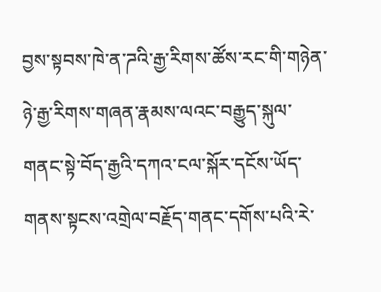བྱས་སྟབས་ཁེ་ན་ཌའི་རྒྱ་རིགས་ཚོས་རང་གི་གཉེན་ཉེ་རྒྱ་རིགས་གཞན་རྣམས་ལའང་བརྒྱུད་སྐུལ་གནང་སྟེ་བོད་རྒྱའི་དཀའ་ངལ་སྐོར་དངོས་ཡོད་གནས་སྟངས་འགྲེལ་བརྗོད་གནང་དགོས་པའི་རེ་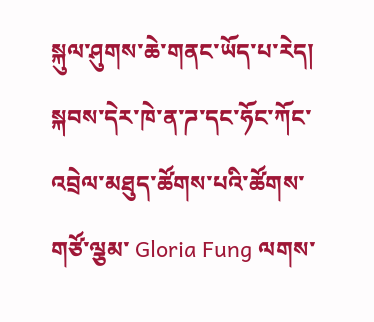སྐུལ་ཤུགས་ཆེ་གནང་ཡོད་པ་རེད། སྐབས་དེར་ཁེ་ན་ཌ་དང་ཧོང་ཀོང་འབྲེལ་མཐུད་ཚོགས་པའི་ཚོགས་གཙོ་ལྕམ་ Gloria Fung ལགས་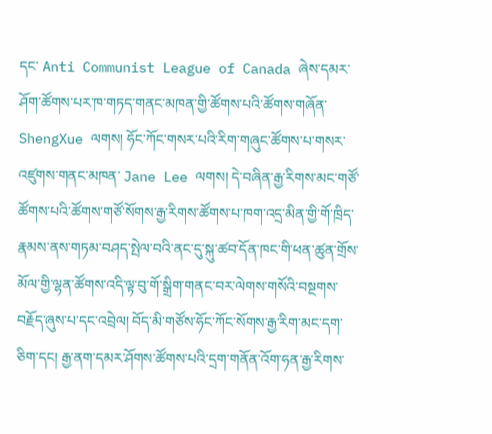དང་ Anti Communist League of Canada ཞེས་དམར་ཤོག་ཚོགས་པར་ཁ་གཏད་གནང་མཁན་གྱི་ཚོགས་པའི་ཚོགས་གཞོན་ ShengXue ལགས། ཧོང་ཀོང་གསར་པའི་རིག་གཞུང་ཚོགས་པ་གསར་འཛུགས་གནང་མཁན་ Jane Lee ལགས། དེ་བཞིན་རྒྱ་རིགས་མང་གཙོ་ཚོགས་པའི་ཚོགས་གཙོ་སོགས་རྒྱ་རིགས་ཚོགས་པ་ཁག་འདྲ་མིན་གྱི་གོ་ཁྲིད་རྣམས་ནས་གཏམ་བཤད་སྤེལ་བའི་ནང་དུ་སྐུ་ཚབ་དོན་ཁང་གི་ཕན་ཚུན་གྲོས་མོལ་གྱི་ལྷན་ཚོགས་འདི་ལྟ་བུ་གོ་སྒྲིག་གནང་བར་ལེགས་གསོའི་བསྔགས་བརྗོད་ཞུས་པ་དང་འབྲེལ། བོད་མི་གཙོས་ཧོང་ཀོང་སོགས་རྒྱ་རིག་མང་དག་ཅིག་དང། རྒྱ་ནག་དམར་ཤོགས་ཚོགས་པའི་དྲག་གནོན་འོག་ཧན་རྒྱ་རིགས་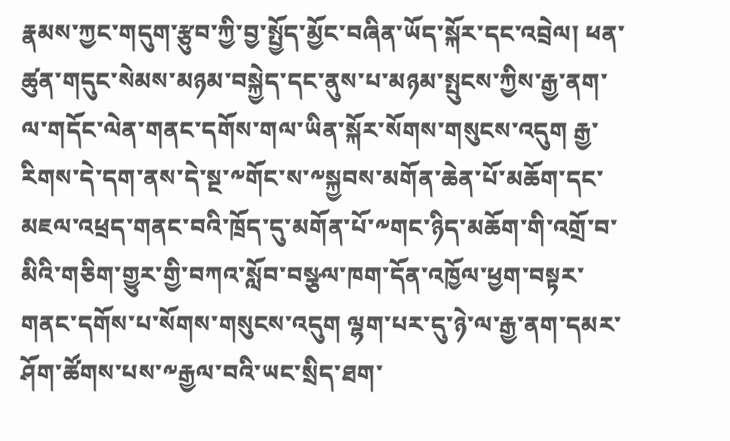རྣམས་ཀྱང་གདུག་རྩུབ་ཀྱི་བྱ་སྤྱོད་མྱོང་བཞིན་ཡོད་སྐོར་དང་འབྲེལ། ཕན་ཚུན་གདུང་སེམས་མཉམ་བསྐྱེད་དང་ནུས་པ་མཉམ་སྤུངས་ཀྱིས་རྒྱ་ནག་ལ་གདོང་ལེན་གནང་དགོས་གལ་ཡིན་སྐོར་སོགས་གསུངས་འདུག རྒྱ་རིགས་དེ་དག་ནས་དེ་སྔ་༸གོང་ས་༸སྐྱབས་མགོན་ཆེན་པོ་མཆོག་དང་མཇལ་འཕྲད་གནང་བའི་ཁྲོད་དུ་མགོན་པོ་༸གང་ཉིད་མཆོག་གི་འགྲོ་བ་མིའི་གཅིག་གྱུར་གྱི་བཀའ་སློབ་བསྩལ་ཁག་དོན་འཁྱོལ་ཕྱག་བསྟར་གནང་དགོས་པ་སོགས་གསུངས་འདུག ལྷག་པར་དུ་ཉེ་ལ་རྒྱ་ནག་དམར་ཤོག་ཚོགས་པས་༸རྒྱལ་བའི་ཡང་སྲིད་ཐག་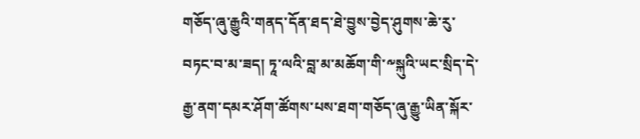གཅོད་ཞུ་རྒྱུའི་གནད་དོན་ཐད་ཐེ་བྱུས་བྱེད་ཤུགས་ཆེ་རུ་བཏང་བ་མ་ཟད། ཏཱ་ལའི་བླ་མ་མཆོག་གི་༸སྐུའི་ཡང་སྲིད་དེ་རྒྱ་ནག་དམར་ཤོག་ཚོགས་པས་ཐག་གཅོད་ཞུ་རྒྱུ་ཡིན་སྐོར་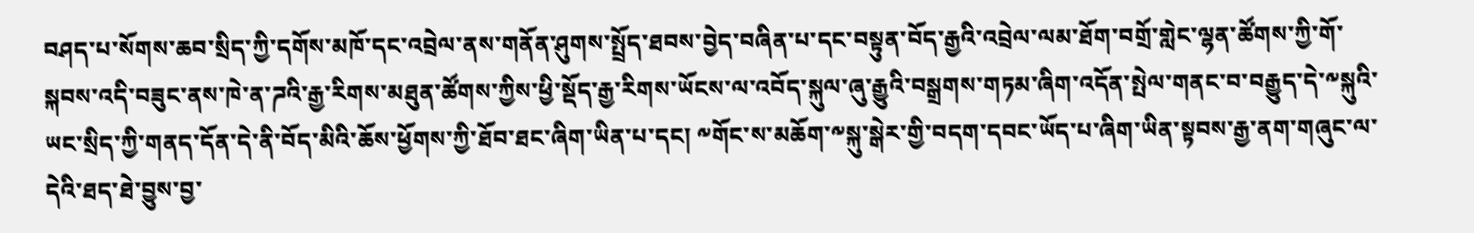བཤད་པ་སོགས་ཆབ་སྲིད་ཀྱི་དགོས་མཁོ་དང་འབྲེལ་ནས་གནོན་ཤུགས་སྤྲོད་ཐབས་བྱེད་བཞིན་པ་དང་བསྟུན་བོད་རྒྱའི་འབྲེལ་ལམ་ཐོག་བགྲོ་གླེང་ལྷན་ཚོགས་ཀྱི་གོ་སྐབས་འདི་བཟུང་ནས་ཁེ་ན་ཌའི་རྒྱ་རིགས་མཐུན་ཚོགས་ཀྱིས་ཕྱི་སྡོད་རྒྱ་རིགས་ཡོངས་ལ་འབོད་སྐུལ་ཞུ་རྒྱུའི་བསྒྲགས་གཏམ་ཞིག་འདོན་སྤེལ་གནང་བ་བརྒྱུད་དེ་༸སྐུའི་ཡང་སྲིད་ཀྱི་གནད་དོན་དེ་ནི་བོད་མིའི་ཆོས་ཕྱོགས་ཀྱི་ཐོབ་ཐང་ཞིག་ཡིན་པ་དང། ༸གོང་ས་མཆོག་༸སྐུ་སྒེར་གྱི་བདག་དབང་ཡོད་པ་ཞིག་ཡིན་སྟབས་རྒྱ་ནག་གཞུང་ལ་དེའི་ཐད་ཐེ་བྱུས་བྱ་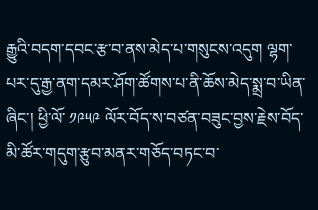རྒྱུའི་བདག་དབང་རྩ་བ་ནས་མེད་པ་གསུངས་འདུག ལྷག་པར་དུ་རྒྱ་ནག་དམར་ཤོག་ཚོགས་པ་ནི་ཆོས་མེད་སྨྲ་བ་ཡིན་ཞིང་། ཕྱི་ལོ་ ༡༩༥༩ ལོར་བོད་ས་བཙན་བཟུང་བྱས་རྗེས་བོད་མི་ཚོར་གདུག་རྩུབ་མནར་གཅོད་བཏང་བ་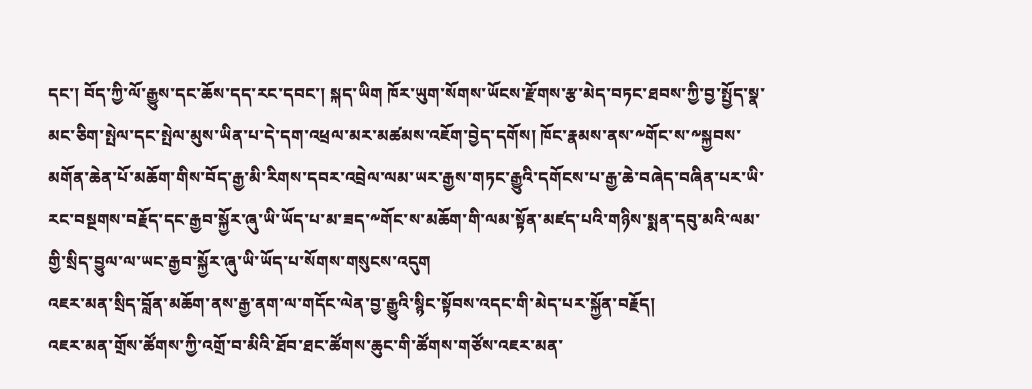དང་། བོད་ཀྱི་ལོ་རྒྱུས་དང་ཆོས་དད་རང་དབང་། སྐད་ཡིག ཁོར་ཡུག་སོགས་ཡོངས་རྫོགས་རྩ་མེད་བཏང་ཐབས་ཀྱི་བྱ་སྤྱོད་སྣ་མང་ཅིག་སྤེལ་དང་སྤེལ་མུས་ཡིན་པ་དེ་དག་འཕྲལ་མར་མཚམས་འཇོག་བྱེད་དགོས། ཁོང་རྣམས་ནས་༸གོང་ས་༸སྐྱབས་མགོན་ཆེན་པོ་མཆོག་གིས་བོད་རྒྱ་མི་རིགས་དབར་འབྲེལ་ལམ་ཡར་རྒྱས་གཏང་རྒྱུའི་དགོངས་པ་རྒྱ་ཆེ་བཞེད་བཞིན་པར་ཡི་རང་བསྔགས་བརྗོད་དང་རྒྱབ་སྐྱོར་ཞུ་ཡི་ཡོད་པ་མ་ཟད་༸གོང་ས་མཆོག་གི་ལམ་སྟོན་མཛད་པའི་གཉིས་སྨན་དབུ་མའི་ལམ་གྱི་སྲིད་བྱུལ་ལ་ཡང་རྒྱབ་སྐྱོར་ཞུ་ཡི་ཡོད་པ་སོགས་གསུངས་འདུག
འཇར་མན་སྲིད་བློན་མཆོག་ནས་རྒྱ་ནག་ལ་གདོང་ལེན་བྱ་རྒྱུའི་སྙིང་སྟོབས་འདང་གི་མེད་པར་སྐྱོན་བརྗོད།
འཇར་མན་གྲོས་ཚོགས་ཀྱི་འགྲོ་བ་མིའི་ཐོབ་ཐང་ཚོགས་ཆུང་གི་ཚོགས་གཙོས་འཇར་མན་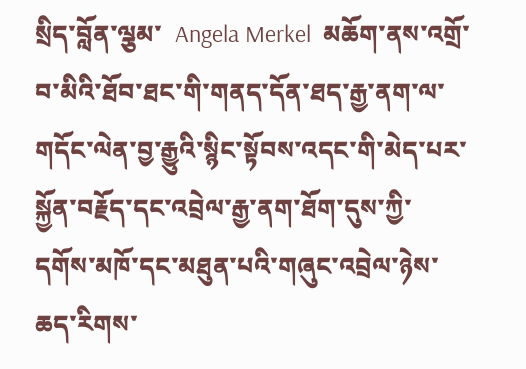སྲིད་བློན་ལྕམ་  Angela Merkel  མཆོག་ནས་འགྲོ་བ་མིའི་ཐོབ་ཐང་གི་གནད་དོན་ཐད་རྒྱ་ནག་ལ་གདོང་ལེན་བྱ་རྒྱུའི་སྙིང་སྟོབས་འདང་གི་མེད་པར་སྐྱོན་བརྗོད་དང་འབྲེལ་རྒྱ་ནག་ཐོག་དུས་ཀྱི་དགོས་མཁོ་དང་མཐུན་པའི་གཞུང་འབྲེལ་ཉེས་ཆད་རིགས་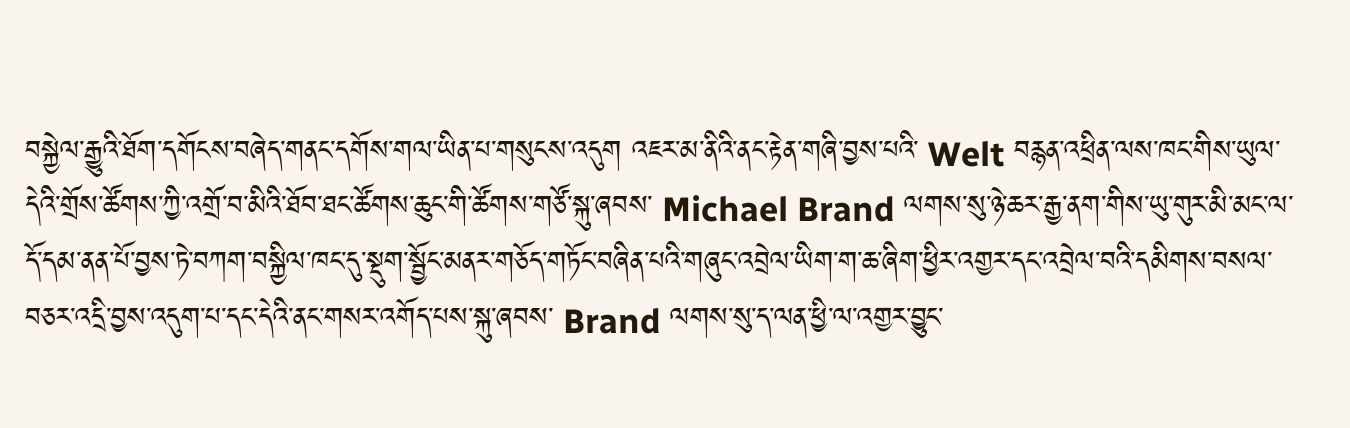བསྐྱེལ་རྒྱུའི་ཐོག་དགོངས་བཞེད་གནང་དགོས་གལ་ཡིན་པ་གསུངས་འདུག འཇར་མ་ནིའི་ནང་རྟེན་གཞི་བྱས་པའི་ Welt བརྙན་འཕྲིན་ལས་ཁང་གིས་ཡུལ་དེའི་གྲོས་ཚོགས་ཀྱི་འགྲོ་བ་མིའི་ཐོབ་ཐང་ཚོགས་ཆུང་གི་ཚོགས་གཙོ་སྐུ་ཞབས་ Michael Brand ལགས་སུ་ཉེ་ཆར་རྒྱ་ནག་གིས་ཡུ་གུར་མི་མང་ལ་དོ་དམ་ནན་པོ་བྱས་ཏེ་བཀག་བསྐྱིལ་ཁང་དུ་སྡུག་སྦྱོང་མནར་གཅོད་གཏོང་བཞིན་པའི་གཞུང་འབྲེལ་ཡིག་ག་ཆ་ཞིག་ཕྱིར་འགྱར་དང་འབྲེལ་བའི་དམིགས་བསལ་བཅར་འདྲི་བྱས་འདུག་པ་དང་དེའི་ནང་གསར་འགོད་པས་སྐུ་ཞབས་ Brand ལགས་སུ་ད་ལན་ཕྱི་ལ་འགྱར་བྱུང་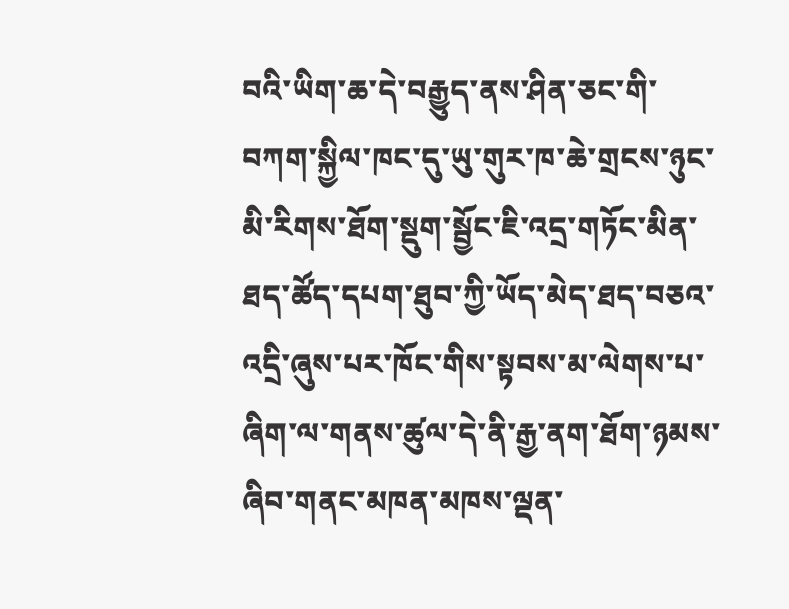བའི་ཡིག་ཆ་དེ་བརྒྱུད་ནས་ཤིན་ཅང་གི་བཀག་སྐྱིལ་ཁང་དུ་ཡུ་གུར་ཁ་ཆེ་གྲངས་ཉུང་མི་རིགས་ཐོག་སྡུག་སྦྱོང་ཇི་འདྲ་གཏོང་མིན་ཐད་ཚོད་དཔག་ཐུབ་ཀྱི་ཡོད་མེད་ཐད་བཅའ་འདྲི་ཞུས་པར་ཁོང་གིས་སྟབས་མ་ལེགས་པ་ཞིག་ལ་གནས་ཚུལ་དེ་ནི་རྒྱ་ནག་ཐོག་ཉམས་ཞིབ་གནང་མཁན་མཁས་ལྡན་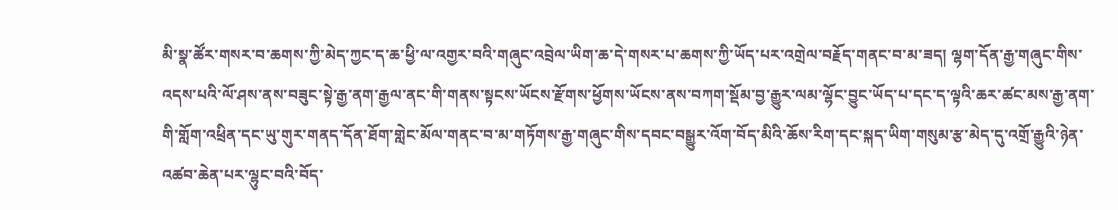མི་སྣ་ཚོར་གསར་བ་ཆགས་ཀྱི་མེད་ཀྱང་ད་ཆ་ཕྱི་ལ་འགྱར་བའི་གཞུང་འབྲེལ་ཡིག་ཆ་དེ་གསར་པ་ཆགས་ཀྱི་ཡོད་པར་འགྲེལ་བརྗོད་གནང་བ་མ་ཟད། ལྷག་དོན་རྒྱ་གཞུང་གིས་འདས་པའི་ལོ་ཤས་ནས་བཟུང་སྟེ་རྒྱ་ནག་རྒྱལ་ནང་གི་གནས་སྟངས་ཡོངས་རྫོགས་ཕྱོགས་ཡོངས་ནས་བཀག་སྡོམ་བྱ་རྒྱུར་ལམ་ལྷོང་བྱུང་ཡོད་པ་དང་ད་ལྟའི་ཆར་ཚང་མས་རྒྱ་ནག་གི་གློག་འཕྲིན་དང་ཡུ་གུར་གནད་དོན་ཐོག་གླེང་མོལ་གནང་བ་མ་གཏོགས་རྒྱ་གཞུང་གིས་དབང་བསྒྱུར་འོག་བོད་མིའི་ཆོས་རིག་དང་སྐད་ཡིག་གསུམ་རྩ་མེད་དུ་འགྲོ་རྒྱུའི་ཉེན་འཚབ་ཆེན་པར་ལྷུང་བའི་བོད་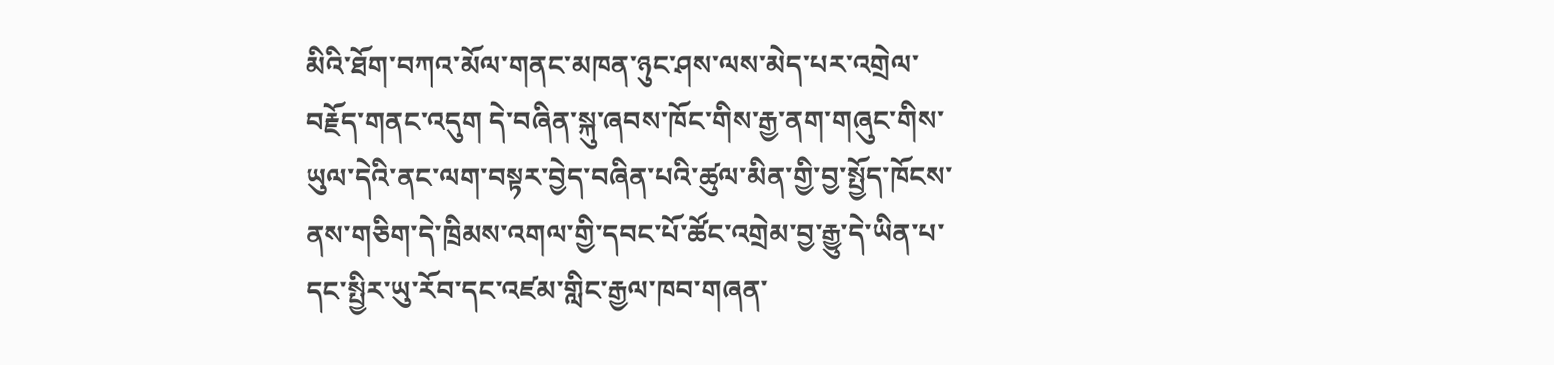མིའི་ཐོག་བཀའ་མོལ་གནང་མཁན་ཉུང་ཤས་ལས་མེད་པར་འགྲེལ་བརྗོད་གནང་འདུག དེ་བཞིན་སྐུ་ཞབས་ཁོང་གིས་རྒྱ་ནག་གཞུང་གིས་ཡུལ་དེའི་ནང་ལག་བསྟར་བྱེད་བཞིན་པའི་ཚུལ་མིན་གྱི་བྱ་སྤྱོད་ཁོངས་ནས་གཅིག་དེ་ཁྲིམས་འགལ་གྱི་དབང་པོ་ཚོང་འགྲེམ་བྱ་རྒྱུ་དེ་ཡིན་པ་དང་སྤྱིར་ཡུ་རོབ་དང་འཛམ་གླིང་རྒྱལ་ཁབ་གཞན་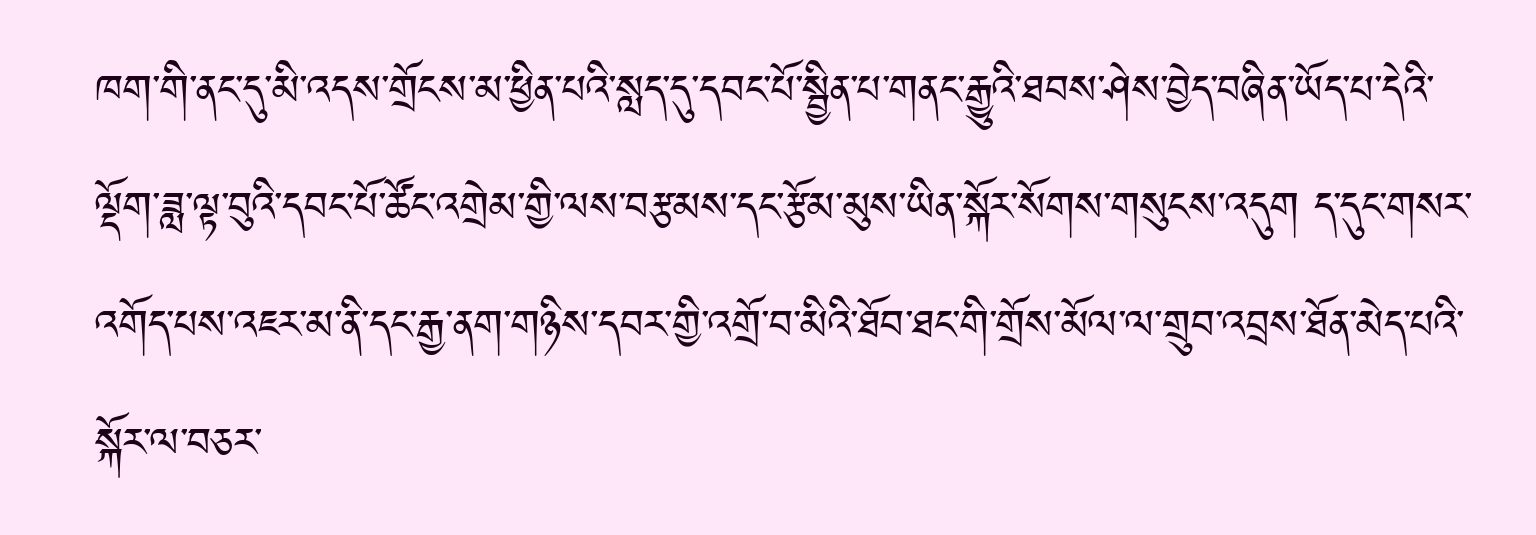ཁག་གི་ནང་དུ་མི་འདས་གྲོངས་མ་ཕྱིན་པའི་སླད་དུ་དབང་པོ་སྦྱིན་པ་གནང་རྒྱུའི་ཐབས་ཤེས་བྱེད་བཞིན་ཡོད་པ་དེའི་ལྡོག་ཟླ་ལྟ་བུའི་དབང་པོ་ཚོང་འགྲེམ་གྱི་ལས་བརྩམས་དང་རྩོམ་མུས་ཡིན་སྐོར་སོགས་གསུངས་འདུག ད་དུང་གསར་འགོད་པས་འཇར་མ་ནི་དང་རྒྱ་ནག་གཉིས་དབར་གྱི་འགྲོ་བ་མིའི་ཐོབ་ཐང་གི་གྲོས་མོལ་ལ་གྲུབ་འབྲས་ཐོན་མེད་པའི་སྐོར་ལ་བཅར་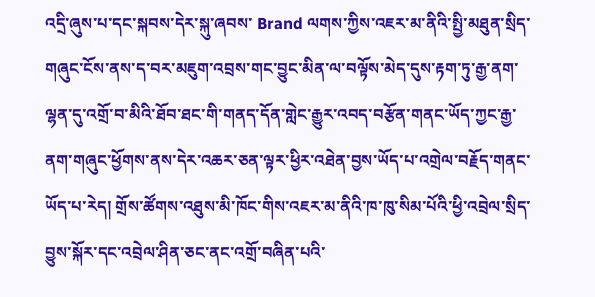འདྲི་ཞུས་པ་དང་སྐབས་དེར་སྐུ་ཞབས་ Brand ལགས་ཀྱིས་འཇར་མ་ནིའི་སྤྱི་མཐུན་སྲིད་གཞུང་ངོས་ནས་ད་བར་མཇུག་འབྲས་གང་བྱུང་མིན་ལ་བལྟོས་མེད་དུས་རྟག་ཏུ་རྒྱ་ནག་ལྷན་དུ་འགྲོ་བ་མིའི་ཐོབ་ཐང་གི་གནད་དོན་གླེང་རྒྱུར་འབད་བརྩོན་གནང་ཡོད་ཀྱང་རྒྱ་ནག་གཞུང་ཕྱོགས་ནས་དེར་འཆར་ཅན་ལྟར་ཕྱིར་འཐེན་བྱས་ཡོད་པ་འགྲེལ་བརྗོད་གནང་ཡོད་པ་རེད། གྲོས་ཚོགས་འཐུས་མི་ཁོང་གིས་འཇར་མ་ནིའི་ཁ་ཁུ་སིམ་པོའི་ཕྱི་འབྲེལ་སྲིད་བྱུས་སྐོར་དང་འབྲེལ་ཤིན་ཅང་ནང་འགྲོ་བཞིན་པའི་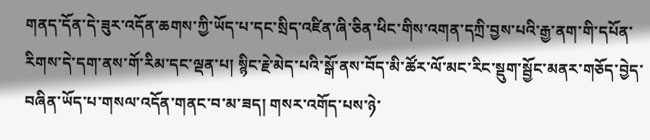གནད་དོན་དེ་ཟུར་འདོན་ཆགས་ཀྱི་ཡོད་པ་དང་སྲིད་འཛིན་ཞི་ཅིན་ཕིང་གིས་འགན་དཀྲི་བྱས་པའི་རྒྱ་ནག་གི་དཔོན་རིགས་དེ་དག་ནས་གོ་རིམ་དང་ལྡན་པ། སྙིང་རྗེ་མེད་པའི་སྒོ་ནས་བོད་མི་ཚོར་ལོ་མང་རིང་སྡུག་སྦྱོང་མནར་གཅོད་བྱེད་བཞིན་ཡོད་པ་གསལ་འདོན་གནང་བ་མ་ཟད། གསར་འགོད་པས་ཉེ་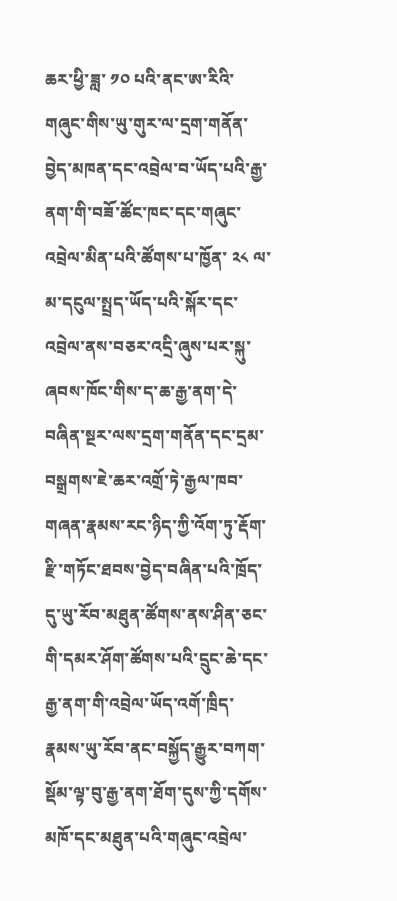ཆར་ཕྱི་ཟླ་ ༡༠ པའི་ནང་ཨ་རིའི་གཞུང་གིས་ཡུ་གུར་ལ་དྲག་གནོན་བྱེད་མཁན་དང་འབྲེལ་བ་ཡོད་པའི་རྒྱ་ནག་གི་བཟོ་ཚོང་ཁང་དང་གཞུང་འབྲེལ་མིན་པའི་ཚོགས་པ་ཁྱོན་ ༢༨ ལ་མ་དངུལ་སྤྲད་ཡོད་པའི་སྐོར་དང་འབྲེལ་ནས་བཅར་འདྲི་ཞུས་པར་སྐུ་ཞབས་ཁོང་གིས་ད་ཆ་རྒྱ་ནག་དེ་བཞིན་སྔར་ལས་དྲག་གནོན་དང་དྲམ་བསྒྲགས་ཇེ་ཆར་འགྲོ་ཏེ་རྒྱལ་ཁབ་གཞན་རྣམས་རང་ཉིད་ཀྱི་འོག་ཏུ་རྡོག་རྫི་གཏོང་ཐབས་བྱེད་བཞིན་པའི་ཁྲོད་དུ་ཡུ་རོབ་མཐུན་ཚོགས་ནས་ཤིན་ཅང་གི་དམར་ཤོག་ཚོགས་པའི་དྲུང་ཆེ་དང་རྒྱ་ནག་གི་འབྲེལ་ཡོད་འགོ་ཁྲིད་རྣམས་ཡུ་རོབ་ནང་བསྐྱོད་རྒྱུར་བཀག་སྡོམ་ལྟ་བུ་རྒྱ་ནག་ཐོག་དུས་ཀྱི་དགོས་མཁོ་དང་མཐུན་པའི་གཞུང་འབྲེལ་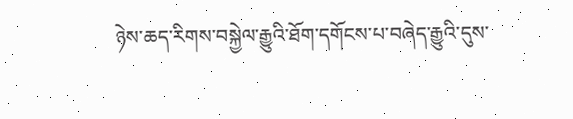ཉེས་ཆད་རིགས་བསྐྱེལ་རྒྱུའི་ཐོག་དགོངས་པ་བཞེད་རྒྱུའི་དུས་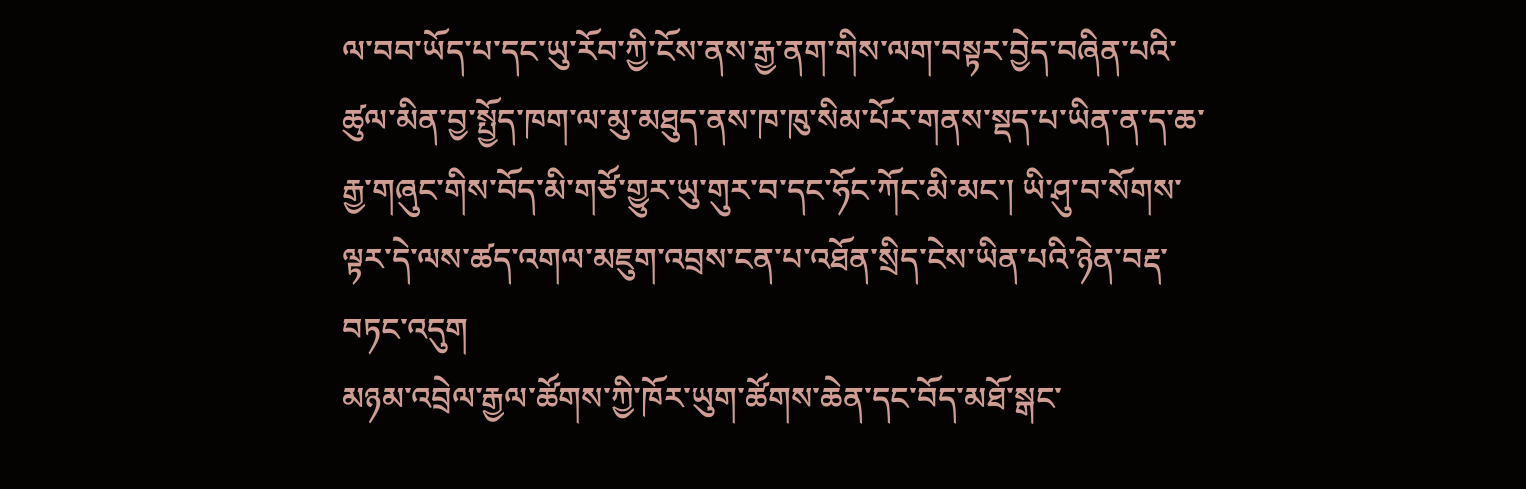ལ་བབ་ཡོད་པ་དང་ཡུ་རོབ་ཀྱི་ངོས་ནས་རྒྱ་ནག་གིས་ལག་བསྟར་བྱེད་བཞིན་པའི་ཚུལ་མིན་བྱ་སྤྱོད་ཁག་ལ་མུ་མཐུད་ནས་ཁ་ཁུ་སིམ་པོར་གནས་སྡད་པ་ཡིན་ན་ད་ཆ་རྒྱ་གཞུང་གིས་བོད་མི་གཙོ་གྱུར་ཡུ་གུར་བ་དང་ཧོང་ཀོང་མི་མང་། ཡི་ཤུ་བ་སོགས་ལྟར་དེ་ལས་ཚད་འགལ་མཇུག་འབྲས་ངན་པ་འཐོན་སྲིད་ངེས་ཡིན་པའི་ཉེན་བརྡ་བཏང་འདུག
མཉམ་འབྲེལ་རྒྱལ་ཚོགས་ཀྱི་ཁོར་ཡུག་ཚོགས་ཆེན་དང་བོད་མཐོ་སྒང་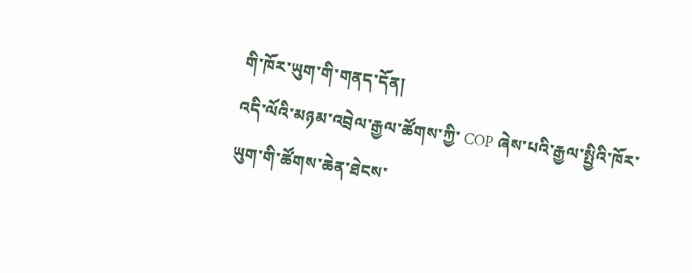གི་ཁོར་ཡུག་གི་གནད་དོན།
འདི་ལོའི་མཉམ་འབྲེལ་རྒྱལ་ཚོགས་ཀྱི་ COP ཞེས་པའི་རྒྱལ་སྤྱིའི་ཁོར་ཡུག་གི་ཚོགས་ཆེན་ཐེངས་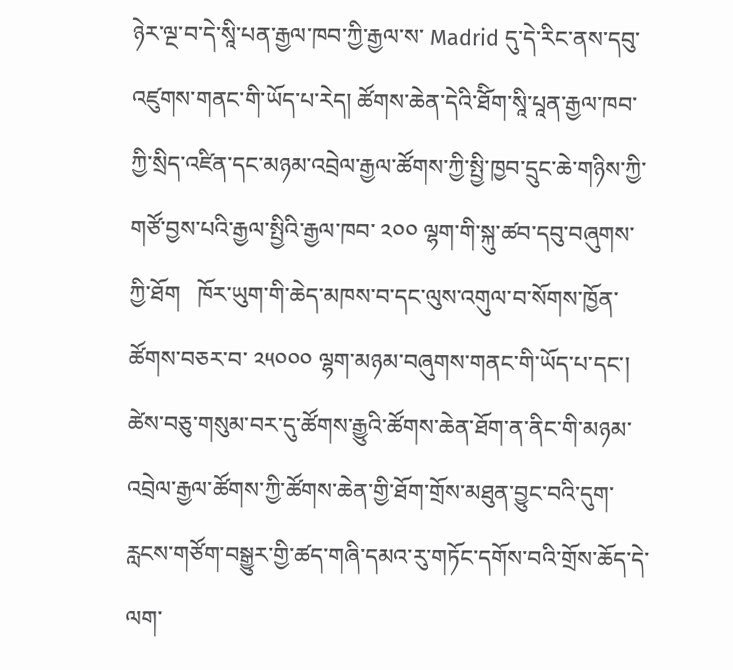ཉེར་ལྔ་བ་དེ་སཱི་པན་རྒྱལ་ཁབ་ཀྱི་རྒྱལ་ས་ Madrid དུ་དེ་རིང་ནས་དབུ་འཛུགས་གནང་གི་ཡོད་པ་རེད། ཚོགས་ཆེན་དེའི་ཐོིག་སཱི་པཱན་རྒྱལ་ཁབ་ཀྱི་སྲིད་འཛིན་དང་མཉམ་འབྲེལ་རྒྱལ་ཚོགས་ཀྱི་སྤྱི་ཁྱབ་དྲུང་ཆེ་གཉིས་ཀྱི་གཙོ་བྱས་པའི་རྒྱལ་སྤྱིའི་རྒྱལ་ཁབ་ ༢༠༠ ལྷག་གི་སྐུ་ཚབ་དབུ་བཞུགས་ཀྱི་ཐོག   ཁོར་ཡུག་གི་ཆེད་མཁས་བ་དང་ལུས་འགུལ་བ་སོགས་ཁྱོན་ཚོགས་བཅར་བ་ ༢༥༠༠༠ ལྷག་མཉམ་བཞུགས་གནང་གི་ཡོད་པ་དང་། ཚེས་བཅུ་གསུམ་བར་དུ་ཚོགས་རྒྱུའི་ཚོགས་ཆེན་ཐོག་ན་ནིང་གི་མཉམ་འབྲེལ་རྒྱལ་ཚོགས་ཀྱི་ཚོགས་ཆེན་གྱི་ཐོག་གྲོས་མཐུན་བྱུང་བའི་དུག་རླངས་གཙོག་བསྒྱུར་གྱི་ཚད་གཞི་དམའ་རུ་གཏོང་དགོས་བའི་གྲོས་ཆོད་དེ་ལག་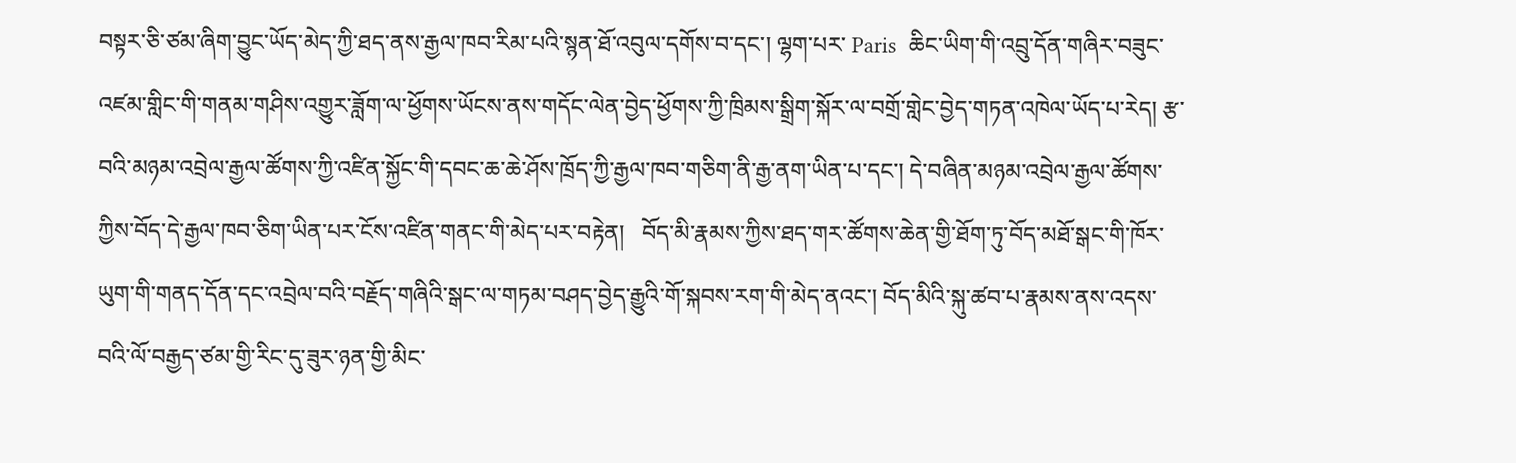བསྟར་ཅི་ཙམ་ཞིག་བྱུང་ཡོད་མེད་ཀྱི་ཐད་ནས་རྒྱལ་ཁབ་རིམ་པའི་སྙན་ཐོ་འབུལ་དགོས་བ་དང་། ལྷག་པར་ Paris  ཆིང་ཡིག་གི་འབྲུ་དོན་གཞིར་བཟུང་འཛམ་གླིང་གི་གནམ་གཤིས་འགྱུར་ཟློག་ལ་ཕྱོགས་ཡོངས་ནས་གདོང་ལེན་བྱེད་ཕྱོགས་ཀྱི་ཁྲིམས་སྒྲིག་སྐོར་ལ་བགྲོ་གླེང་བྱེད་གཏན་འཁེལ་ཡོད་པ་རེད། རྩ་བའི་མཉམ་འབྲེལ་རྒྱལ་ཚོགས་ཀྱི་འཛིན་སྐྱོང་གི་དབང་ཆ་ཆེ་ཤོས་ཁྲོད་ཀྱི་རྒྱལ་ཁབ་གཅིག་ནི་རྒྱ་ནག་ཡིན་པ་དང་། དེ་བཞིན་མཉམ་འབྲེལ་རྒྱལ་ཚོགས་ཀྱིས་བོད་དེ་རྒྱལ་ཁབ་ཅིག་ཡིན་པར་ངོས་འཛིན་གནང་གི་མེད་པར་བརྟེན།   བོད་མི་རྣམས་ཀྱིས་ཐད་གར་ཚོགས་ཆེན་གྱི་ཐོག་ཏུ་བོད་མཐོ་སྒང་གི་ཁོར་ཡུག་གི་གནད་དོན་དང་འབྲེལ་བའི་བརྗོད་གཞིའི་སྒང་ལ་གཏམ་བཤད་བྱེད་རྒྱུའི་གོ་སྐབས་རག་གི་མེད་ནའང་། བོད་མིའི་སྐུ་ཚབ་པ་རྣམས་ནས་འདས་བའི་ལོ་བརྒྱད་ཙམ་གྱི་རིང་དུ་ཟུར་ཉན་གྱི་མིང་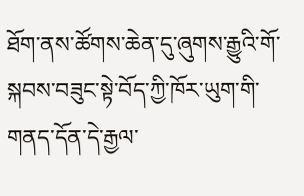ཐོག་ནས་ཚོགས་ཆེན་དུ་ཞུགས་རྒྱུའི་གོ་སྐབས་བཟུང་སྟེ་བོད་ཀྱི་ཁོར་ཡུག་གི་གནད་དོན་དེ་རྒྱལ་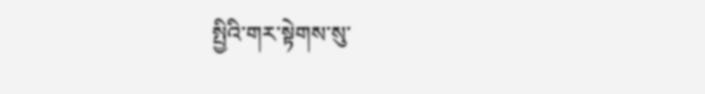སྤྱིའི་གར་སྟེགས་སུ་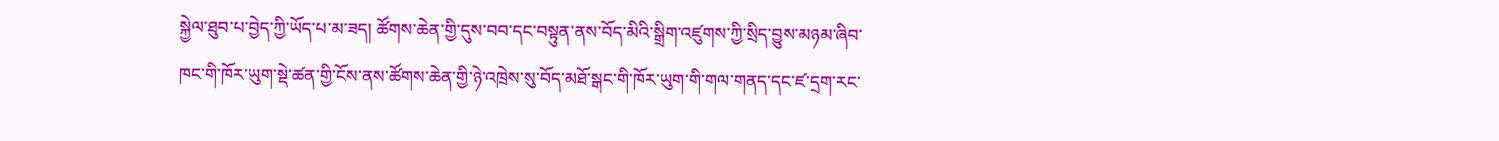སྐྱེལ་ཐུབ་པ་བྱེད་ཀྱི་ཡོད་པ་མ་ཟད། ཚོགས་ཆེན་གྱི་དུས་བབ་དང་བསྟུན་ནས་བོད་མིའི་སྒྲིག་འཛུགས་ཀྱི་སྲིད་བྱུས་མཉམ་ཞིབ་ཁང་གི་ཁོར་ཡུག་སྡེ་ཚན་གྱི་ངོས་ནས་ཚོགས་ཆེན་གྱི་ཉེ་འཁྲེས་སུ་བོད་མཐོ་སྒང་གི་ཁོར་ཡུག་གི་གལ་གནད་དང་ཛ་དྲག་རང་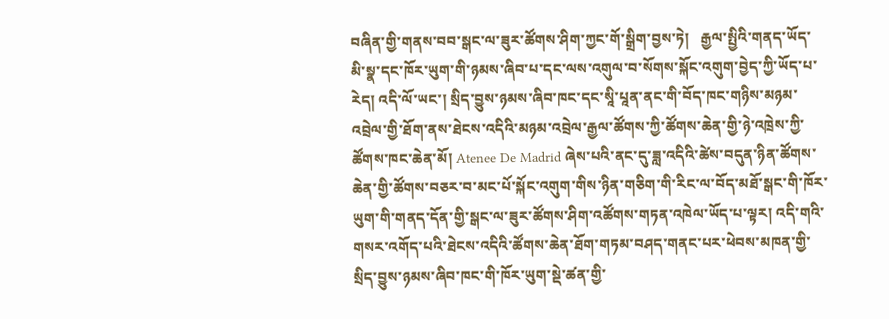བཞིན་གྱི་གནས་བབ་སྒང་ལ་ཟུར་ཚོགས་ཤིག་ཀྱང་གོ་སྒྲིག་བྱས་ཏེ།   རྒྱལ་སྤྱིའི་གནད་ཡོད་མི་སྣ་དང་ཁོར་ཡུག་གི་ཉམས་ཞིབ་པ་དང་ལས་འགུལ་བ་སོགས་སྐོང་འགུག་བྱེད་ཀྱི་ཡོད་པ་རེད། འདི་ལོ་ཡང་། སྲིད་བྱུས་ཉམས་ཞིབ་ཁང་དང་སཱི་པཱན་ནང་གི་བོད་ཁང་གཉིས་མཉམ་འབྲེལ་གྱི་ཐོག་ནས་ཐེངས་འདིའི་མཉམ་འབྲེལ་རྒྱལ་ཚོགས་ཀྱི་ཚོགས་ཆེན་གྱི་ཉེ་འཁྲེས་ཀྱི་ཚོགས་ཁང་ཆེན་མོ། Atenee De Madrid ཞེས་པའི་ནང་དུ་ཟླ་འདིའི་ཚེས་བདུན་ཉིན་ཚོགས་ཆེན་གྱི་ཚོགས་བཅར་བ་མང་པོ་སྐོང་འགུག་གིས་ཉིན་གཅིག་གི་རིང་ལ་བོད་མཐོ་སྒང་གི་ཁོར་ཡུག་གི་གནད་དོན་གྱི་སྒང་ལ་ཟུར་ཚོགས་ཤིག་འཚོགས་གཏན་འཁེལ་ཡོད་པ་ལྟར། འདི་གའི་གསར་འགོད་པའི་ཐེངས་འདིའི་ཚོགས་ཆེན་ཐོག་གཏམ་བཤད་གནང་པར་ཕེབས་མཁན་གྱི་སྲིད་བྱུས་ཉམས་ཞིབ་ཁང་གི་ཁོར་ཡུག་སྡེ་ཚན་གྱི་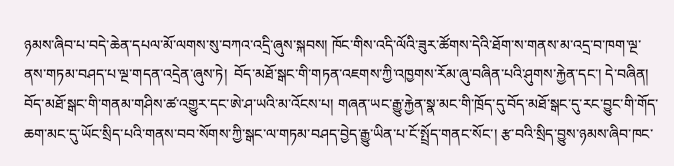ཉམས་ཞིབ་པ་བདེ་ཆེན་དཔལ་མོ་ལགས་སུ་བཀའ་འདྲི་ཞུས་སྐབས། ཁོང་གིས་འདི་ལོའི་ཟུར་ཚོགས་དེའི་ཐོག་ས་གནས་མ་འདྲ་བ་ཁག་ལྔ་ནས་གཏམ་བཤད་པ་ལྔ་གདན་འདྲེན་ཞུས་ཏེ།  བོད་མཐོ་སྒང་གི་གཏན་འཇགས་ཀྱི་འཁྱགས་རོམ་ཞུ་བཞིན་པའི་ཤུགས་རྐྱེན་དང་། དེ་བཞིན།  བོད་མཐོ་སྒང་གི་གནམ་གཤིས་ཚ་འགྱུར་དང་ཨེ་ཤ་ཡའི་མ་འོངས་པ། གཞན་ཡང་རྒྱུ་རྐྱེན་སྣ་མང་གི་ཁྲོད་དུ་བོད་མཐོ་སྒང་དུ་རང་བྱུང་གི་གོད་ཆག་མང་དུ་ཡོང་སྲིད་པའི་གནས་བབ་སོགས་ཀྱི་སྒང་ལ་གཏམ་བཤད་བྱེད་རྒྱུ་ཡིན་པ་ངོ་སྤྲོད་གནང་སོང་། རྩ་བའི་སྲིད་བྱུས་ཉམས་ཞིབ་ཁང་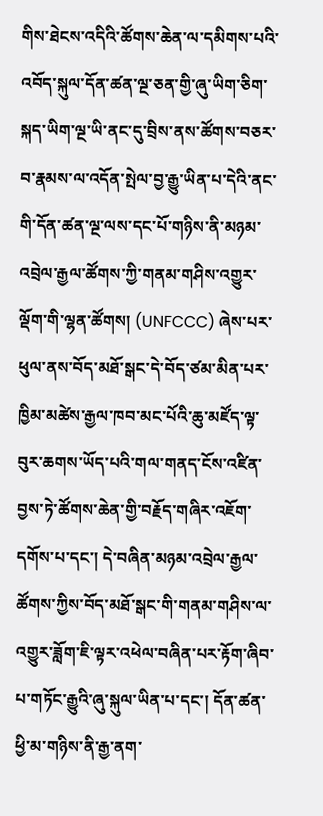གིས་ཐེངས་འདིའི་ཚོགས་ཆེན་ལ་དམིགས་པའི་འབོད་སྐུལ་དོན་ཚན་ལྔ་ཅན་གྱི་ཞུ་ཡིག་ཅིག་སྐད་ཡིག་ལྔ་ཡི་ནང་དུ་བྲིས་ནས་ཚོགས་བཅར་བ་རྣམས་ལ་འདོན་སྤེལ་བྱ་རྒྱུ་ཡིན་པ་དེའི་ནང་གི་དོན་ཚན་ལྔ་ལས་དང་པོ་གཉིས་ནི་མཉམ་འབྲེལ་རྒྱལ་ཚོགས་ཀྱི་གནམ་གཤིས་འགྱུར་ལྡོག་གི་ལྷན་ཚོགས། (UNFCCC) ཞེས་པར་ཕུལ་ནས་བོད་མཐོ་སྒང་དེ་བོད་ཙམ་མིན་པར་ཁྱིམ་མཚེས་རྒྱལ་ཁབ་མང་པོའི་ཆུ་མཛོད་ལྟ་བུར་ཆགས་ཡོད་པའི་གལ་གནད་ངོས་འཛིན་བྱས་ཏེ་ཚོགས་ཆེན་གྱི་བརྗོད་གཞིར་འཇོག་དགོས་པ་དང་། དེ་བཞིན་མཉམ་འབྲེལ་རྒྱལ་ཚོགས་ཀྱིས་བོད་མཐོ་སྒང་གི་གནམ་གཤིས་ལ་འགྱུར་ཟློག་ཇི་ལྟར་འཕེལ་བཞིན་པར་རྟོག་ཞིབ་པ་གཏོང་རྒྱུའི་ཞུ་སྐུལ་ཡིན་པ་དང་། དོན་ཚན་ཕྱི་མ་གཉིས་ནི་རྒྱ་ནག་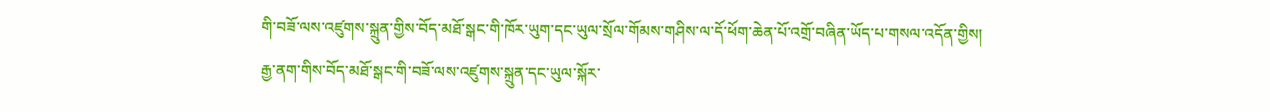གི་བཟོ་ལས་འཛུགས་སྐྲུན་གྱིས་བོད་མཐོ་སྒང་གི་ཁོར་ཡུག་དང་ཡུལ་སྲོལ་གོམས་གཤིས་ལ་དོ་ཕོག་ཆེན་པོ་འགྲོ་བཞིན་ཡོད་པ་གསལ་འདོན་གྱིས། རྒྱ་ནག་གིས་བོད་མཐོ་སྒང་གི་བཟོ་ལས་འཛུགས་སྐྲུན་དང་ཡུལ་སྐོར་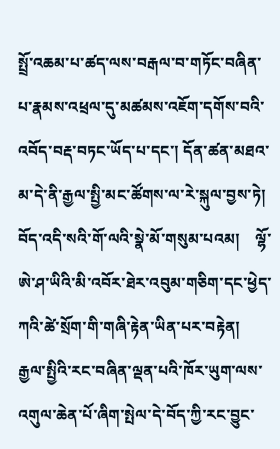སྤྲོ་འཆམ་པ་ཚད་ལས་བརྒལ་བ་གཏོང་བཞིན་པ་རྣམས་འཕྲལ་དུ་མཚམས་འཇོག་དགོས་བའི་འབོད་བརྡ་བཏང་ཡོད་པ་དང་། དོན་ཚན་མཐའ་མ་དེ་ནི་རྒྱལ་སྤྱི་མང་ཚོགས་ལ་རེ་སྐུལ་བྱས་ཏེ། བོད་འདི་སའི་གོ་ལའི་སྣེ་མོ་གསུམ་པའམ།    ལྷོ་ཨེ་ཤ་ཡིའི་མི་འབོར་ཐེར་འབུམ་གཅིག་དང་ཕྱེད་ཀའི་ཚེ་སྲོག་གི་གཞི་རྟེན་ཡིན་པར་བརྟེན།    རྒྱལ་སྤྱིའི་རང་བཞིན་ལྡན་པའི་ཁོར་ཡུག་ལས་འགུལ་ཆེན་པོ་ཞིག་སྤེལ་དེ་བོད་ཀྱི་རང་བྱུང་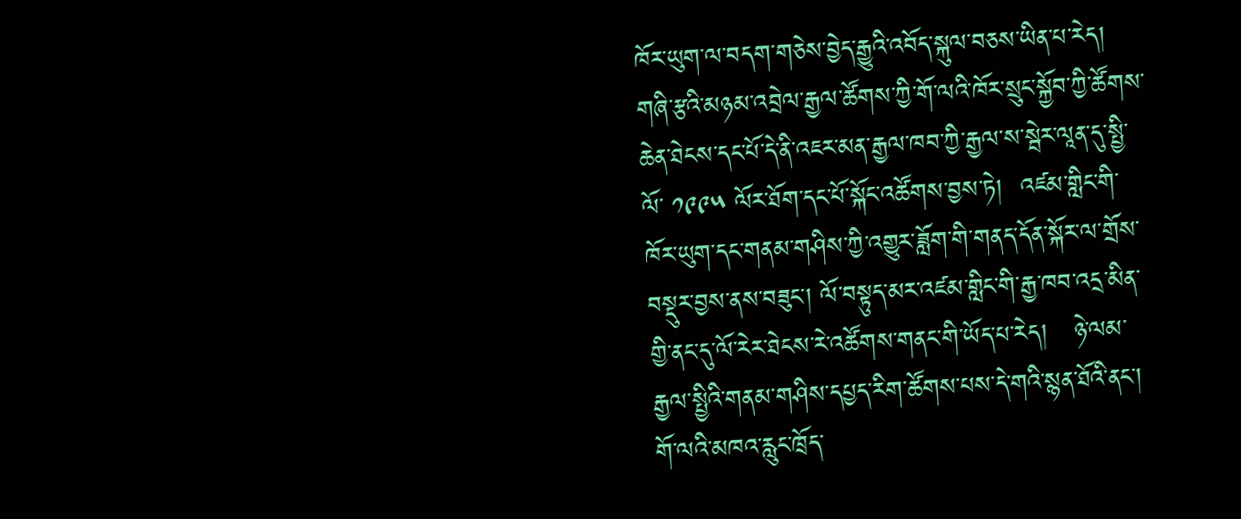ཁོར་ཡུག་ལ་བདག་གཅེས་བྱེད་རྒྱུའི་འབོད་སྐུལ་བཅས་ཡིན་པ་རེད། གཞི་རྩའི་མཉམ་འབྲེལ་རྒྱལ་ཚོགས་ཀྱི་གོ་ལའི་ཁོར་སྲུང་སྐྱོབ་ཀྱི་ཚོགས་ཆེན་ཐེངས་དང་པོ་དེ་ནི་འཇར་མན་རྒྱལ་ཁབ་ཀྱི་རྒྱལ་ས་སྦེར་ལཱན་དུ་སྤྱི་ལོ་ ༡༩༩༥ ལོར་ཐོག་དང་པོ་སྐོང་འཚོགས་བྱས་ཏེ།  འཛམ་གླིང་གི་ཁོར་ཡུག་དང་གནམ་གཤིས་ཀྱི་འགྱུར་ཟློག་གི་གནད་དོན་སྐོར་ལ་གྲོས་བསྡུར་བྱས་ནས་བཟུང་། ལོ་བསྟུད་མར་འཛམ་གླིང་གི་རྒྱ་ཁབ་འདྲ་མིན་གྱི་ནང་དུ་ལོ་རེར་ཐེངས་རེ་འཚོགས་གནང་གི་ཡོད་པ་རེད།   ཉེ་ལམ་རྒྱལ་སྤྱིའི་གནམ་གཤིས་དཔྱད་རིག་ཚོགས་པས་དེ་གའི་སྙན་ཐོའི་ནང་། གོ་ལའི་མཁའ་རླུང་ཁྲོད་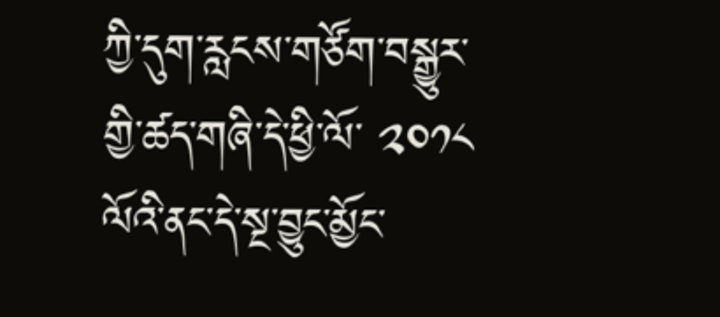ཀྱི་དུག་རླངས་གཙོག་བསྒྱུར་གྱི་ཚད་གཞི་དེ་ཕྱི་ལོ་ ༢༠༡༨ ལོའི་ནང་དེ་སྔ་བྱུང་མྱོང་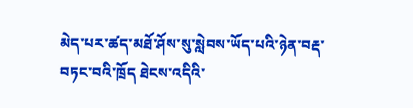མེད་པར་ཚད་མཐོ་ཤོས་སུ་སླེབས་ཡོད་པའི་ཉེན་བརྡ་བཏང་བའི་ཁྲོད ཐེངས་འདིའི་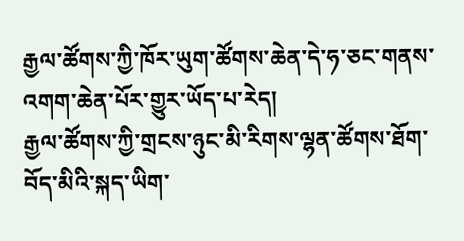རྒྱལ་ཚོགས་ཀྱི་ཁོར་ཡུག་ཚོགས་ཆེན་དེ་ཧ་ཅང་གནས་འགག་ཆེན་པོར་གྱུར་ཡོད་པ་རེད།
རྒྱལ་ཚོགས་ཀྱི་གྲངས་ཉུང་མི་རིགས་ལྷན་ཚོགས་ཐོག་བོད་མིའི་སྐད་ཡིག་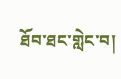ཐོབ་ཐང་གླེང་བ།